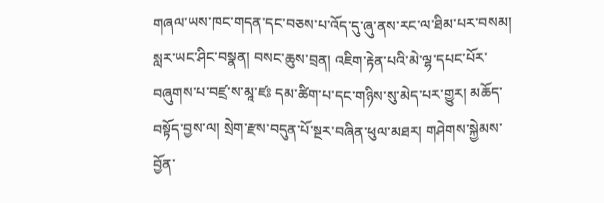གཞལ་ཡས་ཁང་གདན་དང་བཅས་པ་འོད་དུ་ཞུ་ནས་རང་ལ་ཐིམ་པར་བསམ། སླར་ཡང་ཤིང་བསྣན། བསང་ཆུས་བྲན། འཇིག་རྟེན་པའི་མེ་ལྷ་དཔང་པོར་བཞུགས་པ་བཛྲ་ས་མཱ་ཛཿ དམ་ཚིག་པ་དང་གཉིས་སུ་མེད་པར་གྱུར། མཆོད་བསྟོད་བྱས་ལ། སྲེག་རྫས་བདུན་པོ་སྔར་བཞིན་ཕུལ་མཐར། གཤེགས་སྐྱེམས་བྱོན་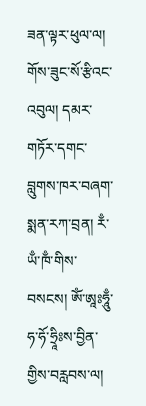ཟན་ལྟར་ཕུལ་ལ། གོས་ཟུང་སོ་རྩིའང་འབུལ། དམར་གཏོར་དགང་བླུགས་ཁར་བཞག་སྨན་རཀ་བྲན། རྃ་ཡྃ་ཁྃ་གིས་བསངས། ཨོཾ་ཨཱཿཧཱུྃ་ཧ་ཧོ་ཧྲཱིཿས་བྱིན་གྱིས་བརླབས་ལ།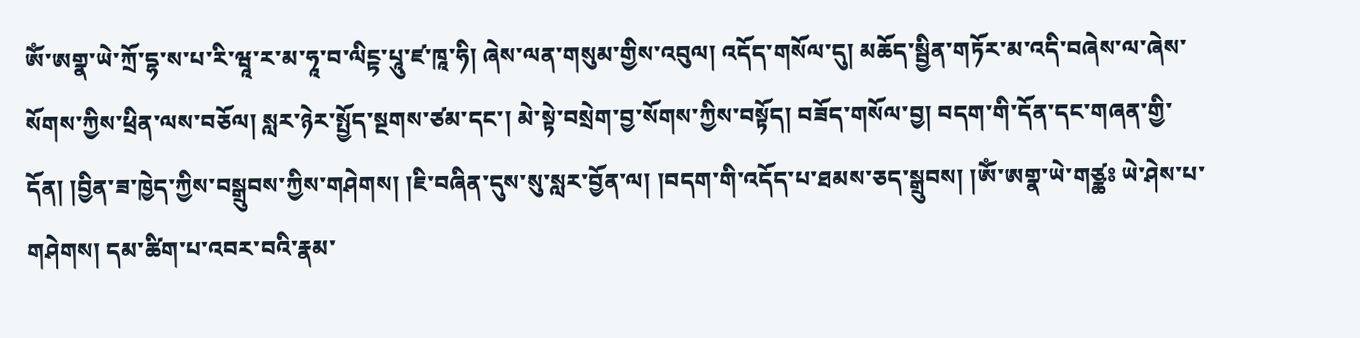ཨོཾ་ཨགྣ་ཡེ་ཀྲོ་དྷ་ས་པ་རི་ཝཱ་ར་མ་ཧཱ་བ་ལིངྟ་པཱུ་ཛ་ཁཱ་ཧི། ཞེས་ལན་གསུམ་གྱིས་འབུལ། འདོད་གསོལ་དུ། མཆོད་སྦྱིན་གཏོར་མ་འདི་བཞེས་ལ་ཞེས་སོགས་ཀྱིས་ཕྲིན་ལས་བཅོལ། སླར་ཉེར་སྤྱོད་སྔགས་ཙམ་དང་། མེ་སྟེ་བསྲེག་བྱ་སོགས་ཀྱིས་བསྟོད། བཟོད་གསོལ་བྱ། བདག་གི་དོན་དང་གཞན་གྱི་དོན། །བྱིན་ཟ་ཁྱེད་ཀྱིས་བསྒྲུབས་ཀྱིས་གཤེགས། །ཇི་བཞིན་དུས་སུ་སླར་བྱོན་ལ། །བདག་གི་འདོད་པ་ཐམས་ཅད་སྒྲུབས། །ཨོཾ་ཨགྣ་ཡེ་གཙྪཿ ཡེ་ཤེས་པ་གཤེགས། དམ་ཚིག་པ་འབར་བའི་རྣམ་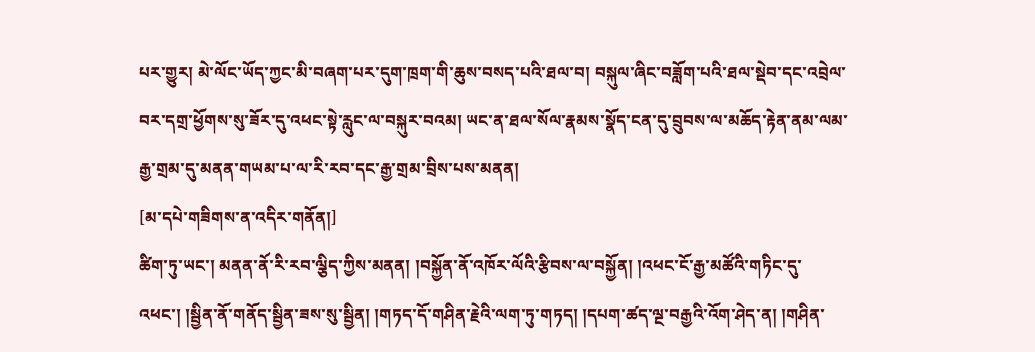པར་གྱུར། མེ་ལོང་ཡོད་ཀྱང་མི་བཞག་པར་དུག་ཁྲག་གི་ཆུས་བསད་པའི་ཐལ་བ། བསྐུལ་ཞིང་བཟློག་པའི་ཐལ་སྡེབ་དང་འབྲེལ་བར་དགྲ་ཕྱོགས་སུ་ཟོར་དུ་འཕང་སྟེ་རླུང་ལ་བསྐུར་བའམ། ཡང་ན་ཐལ་སོལ་རྣམས་སྣོད་ངན་དུ་བྲུབས་ལ་མཆོད་རྟེན་ནམ་ལམ་རྒྱ་གྲམ་དུ་མནན་གཡམ་པ་ལ་རི་རབ་དང་རྒྱ་གྲམ་བྲིས་པས་མནན།
[མ་དཔེ་གཟིགས་ན་འདིར་གནོན།]
ཚིག་ཏུ་ཡང་། མནན་ནོ་རི་རབ་ལྕིད་ཀྱིས་མནན། །བསྐྱོན་ནོ་འཁོར་ལོའི་རྩིབས་ལ་བསྐྱོན། །འཕང་ངོ་རྒྱ་མཚོའི་གཏིང་དུ་འཕང་། །སྦྱིན་ནོ་གནོད་སྦྱིན་ཟས་སུ་སྦྱིན། །གཏད་དོ་གཤིན་རྗེའི་ལག་ཏུ་གཏད། །དཔག་ཚད་ལྔ་བརྒྱའི་འོག་ཤེད་ན། །གཤིན་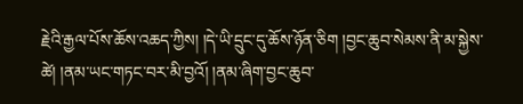རྗེའི་རྒྱལ་པོས་ཆོས་འཆད་ཀྱིས། །དེ་ཡི་དྲུང་དུ་ཆོས་ཉོན་ཅིག །བྱང་ཆུབ་སེམས་ནི་མ་སྐྱེས་ཚེ། །ནམ་ཡང་གཏང་བར་མི་བྱའོ། །ནམ་ཞིག་བྱང་ཆུབ་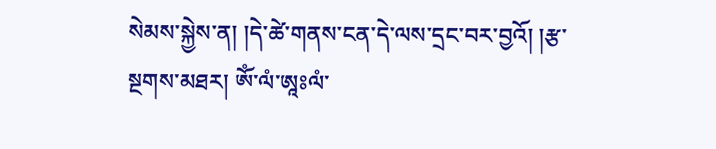སེམས་སྐྱེས་ན། །དེ་ཚེ་གནས་ངན་དེ་ལས་དྲང་བར་བྱའོ། །རྩ་སྔགས་མཐར། ཨོཾ་ལཾ་ཨཱཿལཾ་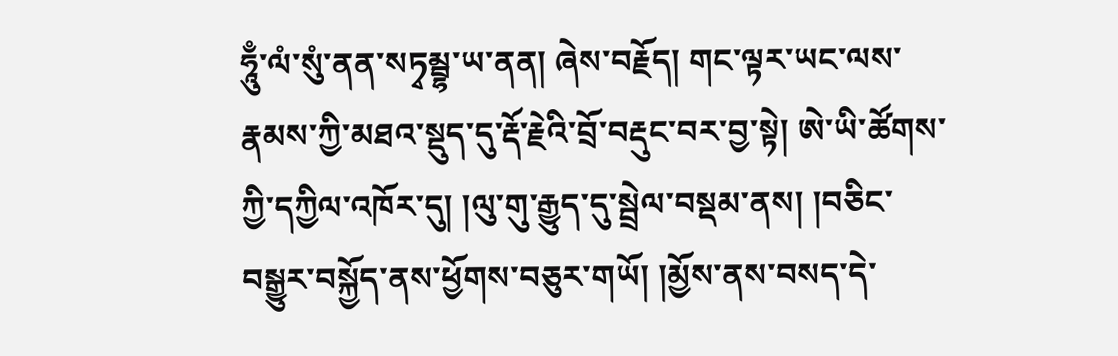ཧཱུྃ་ལཾ་སུཾ་ནན་སཏྭམྦྷ་ཡ་ནན། ཞེས་བརྗོད། གང་ལྟར་ཡང་ལས་རྣམས་ཀྱི་མཐའ་སྡུད་དུ་རྡོ་རྗེའི་བྲོ་བརྡུང་བར་བྱ་སྟེ། ཨེ་ཡི་ཚོགས་ཀྱི་དཀྱིལ་འཁོར་དུ། །ལུ་གུ་རྒྱུད་དུ་སྦྲེལ་བསྡམ་ནས། །བཅིང་བསྒྱུར་བསྐྱོད་ནས་ཕྱོགས་བཅུར་གཡོ། །མྱོས་ནས་བསད་དེ་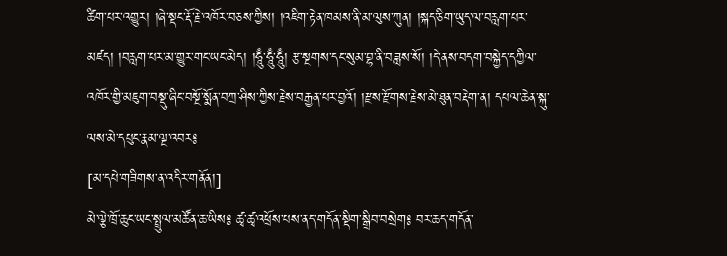ཚིག་པར་འགྱུར། །ཞེ་སྡང་རྡོ་རྗེ་འཁོར་བཅས་ཀྱིས། །འཇིག་རྟེན་ཁམས་ནི་མ་ལུས་ཀུན། །སྐད་ཅིག་ཡུད་ལ་བརླག་པར་མཛད། །བརླག་པར་མ་གྱུར་གང་ཡང་མེད། །ཧཱུྃ་ཧཱུྃ་ཧཱུྃ། རྩ་སྔགས་དང་སུམ་བྷ་ནི་བཟླས་སོ། །དེ་ནས་བདག་བསྐྱེད་དཀྱིལ་འཁོར་གྱི་མཇུག་བསྡུ་ཞིང་བསྔོ་སྨོན་བཀྲ་ཤིས་ཀྱིས་རྗེས་བརྒྱན་པར་བྱའོ། །རྫས་རྫོགས་རྗེས་མེ་ཐུན་བརྡེག་ན། དཔལ་ཆེན་སྐུ་ལས་མེ་དཔུང་རྣམ་ལྔ་འབར༔
[མ་དཔེ་གཟིགས་ན་འདིར་གནོན།]
མེ་ལྕེ་ཁྲོ་ཆུང་ཡང་སྤྲུལ་མཚོན་ཆ་ཡིས༔ ཚྭ་ཚྭ་འཕྲོས་པས་ནད་གདོན་སྡིག་སྒྲིབ་བསྲེག༔ བར་ཆད་གདོན་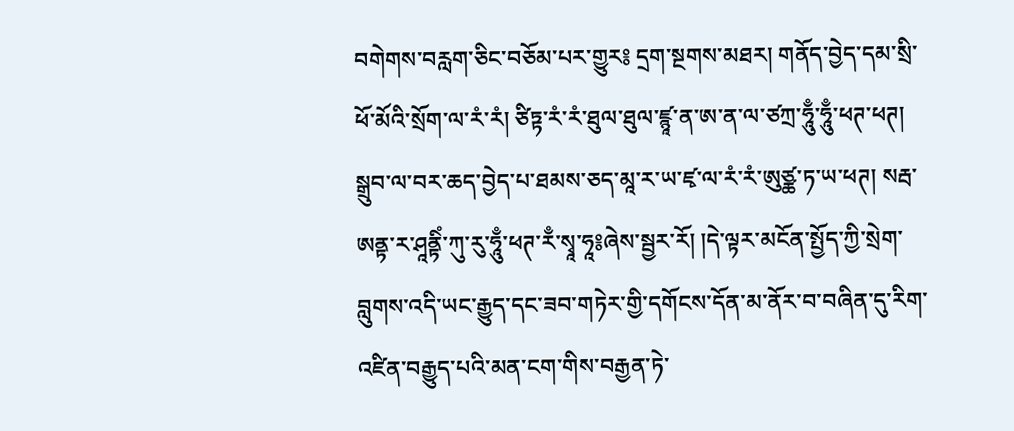བགེགས་བརླག་ཅིང་བཅོམ་པར་གྱུར༔ དྲག་སྔགས་མཐར། གནོད་བྱེད་དམ་སྲི་ཕོ་མོའི་སྲོག་ལ་རཾ་རཾ། ཙིཏྟ་རཾ་རཾ་ཐུལ་ཐུལ་ཛྙཱ་ན་ཨ་ན་ལ་ཙཀྲ་ཧཱུྃ་ཧཱུྃ་ཕཊ་ཕཊ། སྒྲུབ་ལ་བར་ཆད་བྱེད་པ་ཐམས་ཅད་མཱ་ར་ཡ་ཛྭ་ལ་རཾ་རཾ་ཨུཙྪ་ཏ་ཡ་ཕཊ། སརྦ་ཨནྟ་ར་ཤཱནྟིཾ་ཀུ་རུ་ཧཱུྃ་ཕཊ་རྃ་སྭཱ་ཧཱ༔ཞེས་སྦྱར་རོ། །དེ་ལྟར་མངོན་སྤྱོད་ཀྱི་སྲེག་བླུགས་འདི་ཡང་རྒྱུད་དང་ཟབ་གཏེར་གྱི་དགོངས་དོན་མ་ནོར་བ་བཞིན་དུ་རིག་འཛིན་བརྒྱུད་པའི་མན་ངག་གིས་བརྒྱན་ཏེ་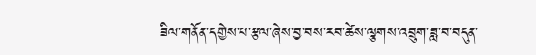ཟིལ་གནོན་དགྱེས་པ་རྩལ་ཞེས་བྱ་བས་རབ་ཚེས་ལྕགས་འབྲུག་ཟླ་བ་བདུན་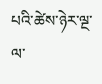པའི་ཚེས་ཉེར་ལྔ་ལ་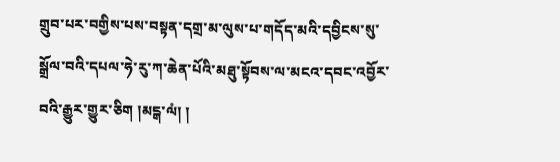གྲུབ་པར་བགྱིས་པས་བསྟན་དགྲ་མ་ལུས་པ་གདོད་མའི་དབྱིངས་སུ་སྒྲོལ་བའི་དཔལ་ཧེ་རུ་ཀ་ཆེན་པོའི་མཐུ་སྟོབས་ལ་མངའ་དབང་འབྱོར་བའི་རྒྱུར་གྱུར་ཅིག །མངྒ་ལཾ། །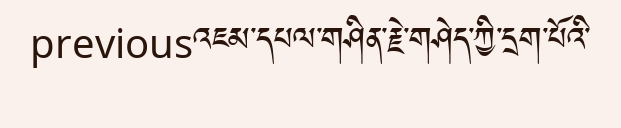previousའཇམ་དཔལ་གཤིན་རྗེ་གཤེད་ཀྱི་དྲག་པོའི་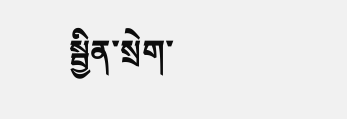སྦྱིན་སྲེག་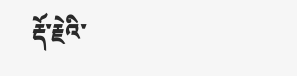རྡོ་རྗེའི་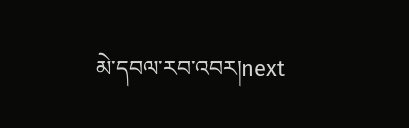མེ་དབལ་རབ་འབར།next